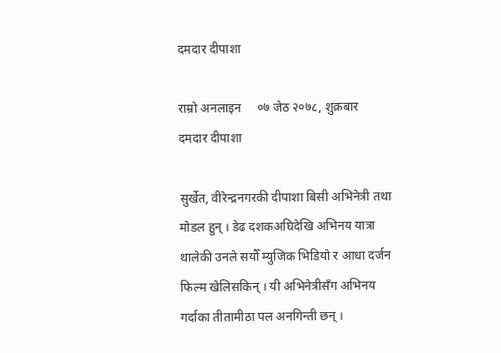दमदार दीपाशा

राम्रो अनलाइन     ०७ जेठ २०७८, शुक्रबार
दमदार दीपाशा

सुर्खेत, वीरेन्द्रनगरकी दीपाशा बिसी अभिनेत्री तथा मोडल हुन् । डेढ दशकअघिदेखि अभिनय यात्रा थालेकी उनले सयौँ म्युजिक भिडियो र आधा दर्जन फिल्म खेलिसकिन् । यी अभिनेत्रीसँग अभिनय गर्दाका तीतामीठा पल अनगिन्ती छन् ।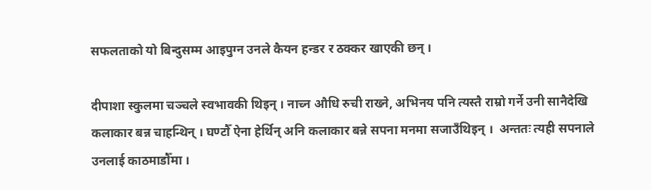सफलताको यो बिन्दुसम्म आइपुग्न उनले कैयन हन्डर र ठक्कर खाएकी छन् ।

दीपाशा स्कुलमा चञ्चले स्वभावकी थिइन् । नाच्न औधि रुची राख्ने, अभिनय पनि त्यस्तै राम्रो गर्ने उनी सानैदेखि कलाकार बन्न चाहन्थिन् । घण्टौँ ऐना हेर्थिन् अनि कलाकार बन्ने सपना मनमा सजाउँथिइन् ।  अन्ततः त्यही सपनाले उनलाई काठमाडौँमा ।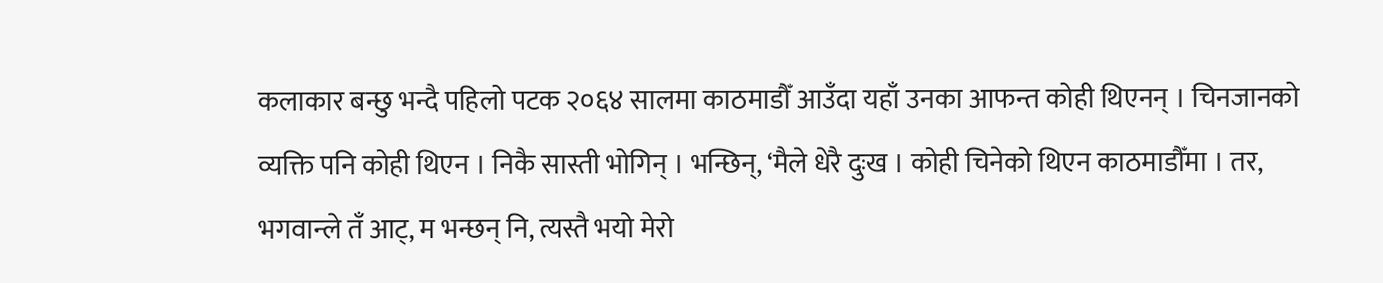कलाकार बन्छु भन्दै पहिलो पटक २०६४ सालमा काठमाडौँ आउँदा यहाँ उनका आफन्त कोही थिएनन् । चिनजानको व्यक्ति पनि कोही थिएन । निकै सास्ती भोगिन् । भन्छिन्, ‘मैले धेरै दुःख । कोही चिनेको थिएन काठमाडौँमा । तर, भगवान्ले तँ आट्, म भन्छन् नि, त्यस्तै भयो मेरो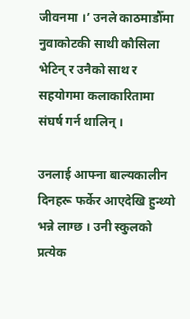जीवनमा ।’ उनले काठमाडौँमा नुवाकोटकी साथी कौसिला भेटिन् र उनैको साथ र सहयोगमा कलाकारितामा संघर्ष गर्न थालिन् ।

उनलाई आफ्ना बाल्यकालीन दिनहरू फर्केर आएदेखि हुन्थ्यो भन्ने लाग्छ । उनी स्कुलको प्रत्येक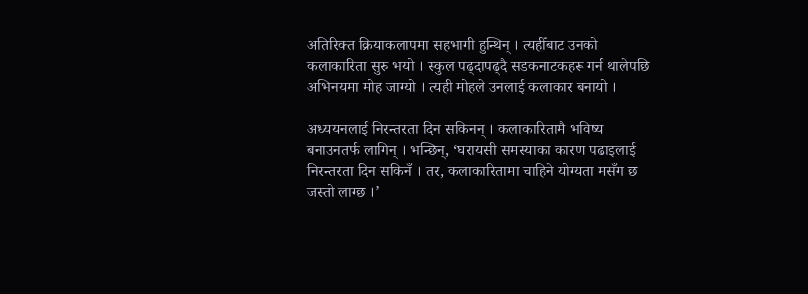अतिरिक्त क्रियाकलापमा सहभागी हुन्थिन् । त्यहीँबाट उनको कलाकारिता सुरु भयो । स्कुल पढ्दापढ्दै सडकनाटकहरू गर्न थालेपछि अभिनयमा मोह जाग्यो । त्यही मोहले उनलाई कलाकार बनायो ।

अध्ययनलाई निरन्तरता दिन सकिनन् । कलाकारितामै भविष्य बनाउनतर्फ लागिन् । भन्छिन्, ‘घरायसी समस्याका कारण पढाइलाई निरन्तरता दिन सकिनँ । तर, कलाकारितामा चाहिने योग्यता मसँग छ जस्तो लाग्छ ।’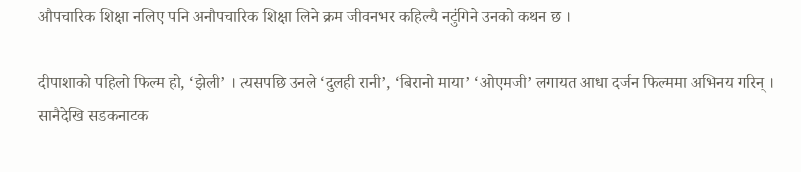औपचारिक शिक्षा नलिए पनि अनौपचारिक शिक्षा लिने क्रम जीवनभर कहिल्यै नटुंगिने उनको कथन छ ।

दीपाशाको पहिलो फिल्म हो, ‘झेली’ । त्यसपछि उनले ‘दुलही रानी’, ‘बिरानो माया’ ‘ओएमजी’ लगायत आधा दर्जन फिल्ममा अभिनय गरिन् । सानैदेखि सडकनाटक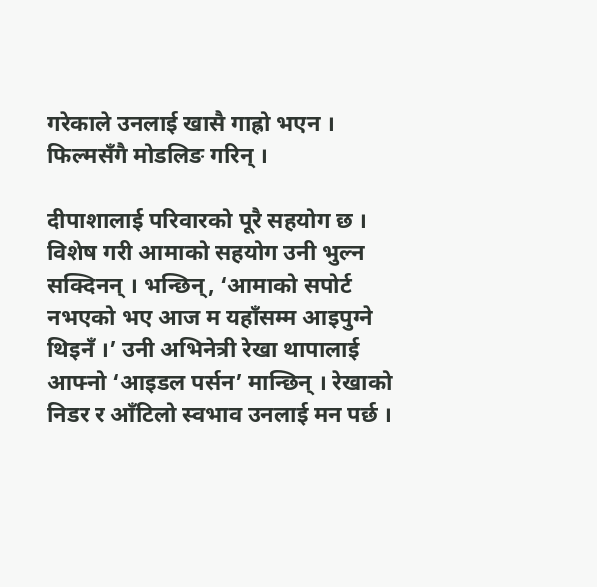गरेकाले उनलाई खासै गाह्रो भएन । फिल्मसँगै मोडलिङ गरिन् ।

दीपाशालाई परिवारको पूरै सहयोग छ । विशेष गरी आमाको सहयोग उनी भुल्न सक्दिनन् । भन्छिन्, ‘आमाको सपोर्ट नभएको भए आज म यहाँसम्म आइपुग्ने थिइनँ ।’ उनी अभिनेत्री रेखा थापालाई आफ्नो ‘आइडल पर्सन’ मान्छिन् । रेखाको निडर र आँटिलो स्वभाव उनलाई मन पर्छ ।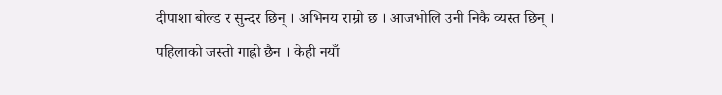दीपाशा बोल्ड र सुन्दर छिन् । अभिनय राम्रो छ । आजभोलि उनी निकै व्यस्त छिन् । पहिलाको जस्तो गाह्रो छैन । केही नयाँ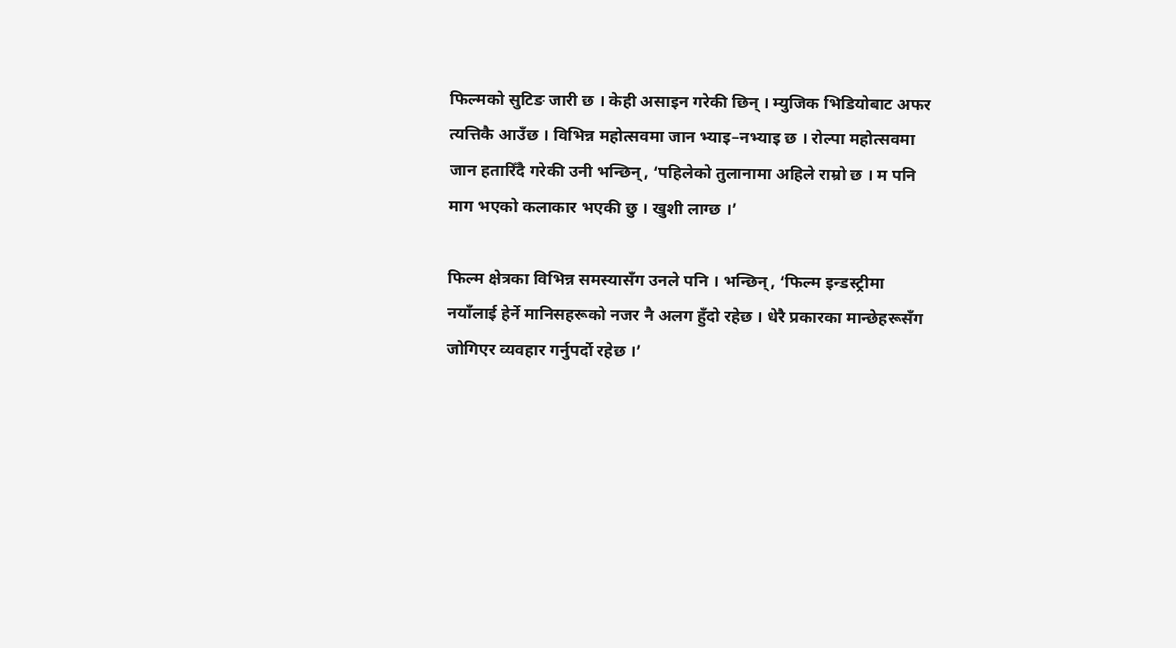फिल्मको सुटिङ जारी छ । केही असाइन गरेकी छिन् । म्युजिक भिडियोबाट अफर त्यत्तिकै आउँछ । विभिन्न महोत्सवमा जान भ्याइ–नभ्याइ छ । रोल्पा महोत्सवमा जान हतारिँदै गरेकी उनी भन्छिन्, ‘पहिलेको तुलानामा अहिले राम्रो छ । म पनि माग भएको कलाकार भएकी छु । खुशी लाग्छ ।’

फिल्म क्षेत्रका विभिन्न समस्यासँग उनले पनि । भन्छिन्, ‘फिल्म इन्डस्ट्रीमा नयाँलाई हेर्ने मानिसहरूको नजर नै अलग हुँदो रहेछ । धेरै प्रकारका मान्छेहरूसँग जोगिएर व्यवहार गर्नुपर्दो रहेछ ।’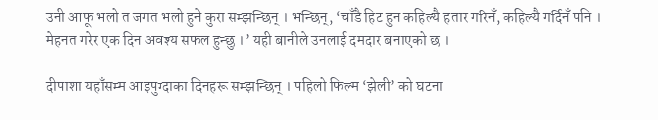उनी आफू भलो त जगत भलो हुने कुरा सम्झन्छिन् । भन्छिन्, ‘चाँडै हिट हुन कहिल्यै हतार गरिनँ, कहिल्यै गर्दिनँ पनि । मेहनत गरेर एक दिन अवश्य सफल हुन्छु ।’ यही बानीले उनलाई दमदार बनाएको छ ।

दीपाशा यहाँसम्म आइपुग्दाका दिनहरू सम्झन्छिन् । पहिलो फिल्म ‘झेली’ को घटना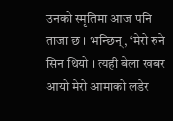उनको स्मृतिमा आज पनि ताजा छ । भन्छिन्, ‘मेरो रुने सिन थियो । त्यही बेला खबर आयो मेरो आमाको लडेर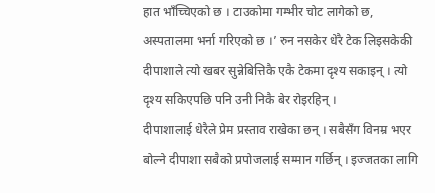हात भाँच्चिएको छ । टाउकोमा गम्भीर चोट लागेको छ, अस्पतालमा भर्ना गरिएको छ ।’ रुन नसकेर धेरै टेक लिइसकेकी दीपाशाले त्यो खबर सुन्नेबित्तिकै एकै टेकमा दृश्य सकाइन् । त्यो दृश्य सकिएपछि पनि उनी निकै बेर रोइरहिन् ।
दीपाशालाई धेरैले प्रेम प्रस्ताव राखेका छन् । सबैसँग विनम्र भएर बोल्ने दीपाशा सबैको प्रपोजलाई सम्मान गर्छिन् । इज्जतका लागि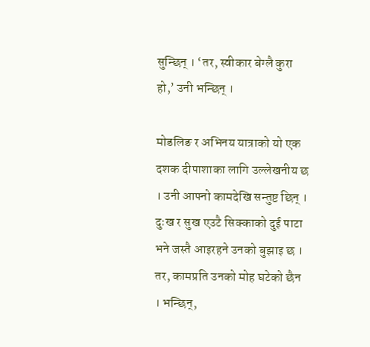सुन्छिन् । ‘तर, स्वीकार बेग्लै कुरा हो,’ उनी भन्छिन् ।

मोडलिङ र अभिनय यात्राको यो एक दशक दीपाशाका लागि उल्लेखनीय छ । उनी आफ्नो कामदेखि सन्तुष्ट छिन् । दुःख र सुख एउटै सिक्काको दुई पाटा भने जस्तै आइरहने उनको बुझाइ छ । तर, कामप्रति उनको मोह घटेको छैन । भन्छिन्,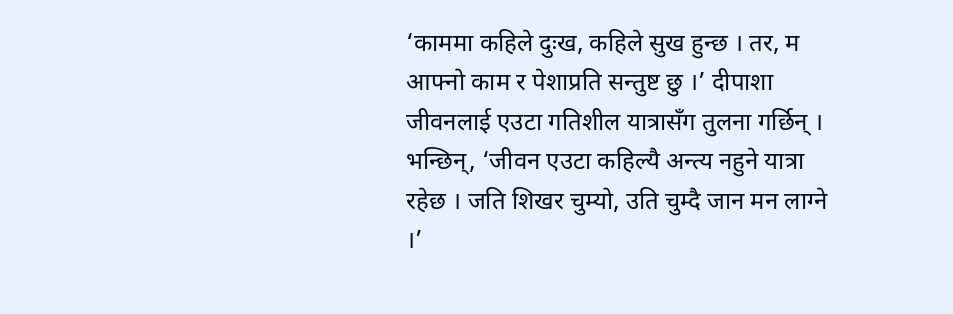‘काममा कहिले दुःख, कहिले सुख हुन्छ । तर, म आफ्नो काम र पेशाप्रति सन्तुष्ट छु ।’ दीपाशा जीवनलाई एउटा गतिशील यात्रासँग तुलना गर्छिन् । भन्छिन्, ‘जीवन एउटा कहिल्यै अन्त्य नहुने यात्रा रहेछ । जति शिखर चुम्यो, उति चुम्दै जान मन लाग्ने ।’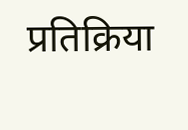प्रतिक्रिया